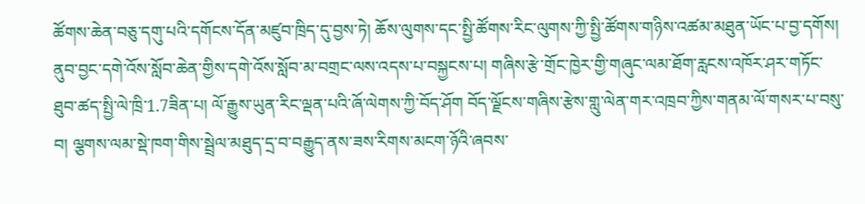ཚོགས་ཆེན་བཅུ་དགུ་པའི་དགོངས་དོན་མཛུབ་ཁྲིད་དུ་བྱས་ཏེ། ཆོས་ལུགས་དང་སྤྱི་ཚོགས་རིང་ལུགས་ཀྱི་སྤྱི་ཚོགས་གཉིས་འཚམ་མཐུན་ཡོང་པ་བྱ་དགོས། ནུབ་བྱང་དགེ་འོས་སློབ་ཆེན་གྱིས་དགེ་འོས་སློབ་མ་བགྲང་ལས་འདས་པ་བསྐྱངས་པ། གཞིས་རྩེ་གྲོང་ཁྱེར་གྱི་གཞུང་ལམ་ཐོག་རླངས་འཁོར་ཤར་གཏོང་ཐུབ་ཚད་སྤྱི་ལེ་ཁྲི་1.7ཟིན་པ། ལོ་རྒྱུས་ཡུན་རིང་ལྡན་པའི་ཞོ་ལེགས་ཀྱི་བོད་ཤོག བོད་ལྗོངས་གཞིས་རྩེས་གླུ་ལེན་གར་འཁྲབ་ཀྱིས་གནམ་ལོ་གསར་པ་བསུ་བ། ལྕགས་ལམ་སྡེ་ཁག་གིས་སྦྲེལ་མཐུད་དྲ་བ་བརྒྱུད་ནས་ཟས་རིགས་མངག་ཉོའི་ཞབས་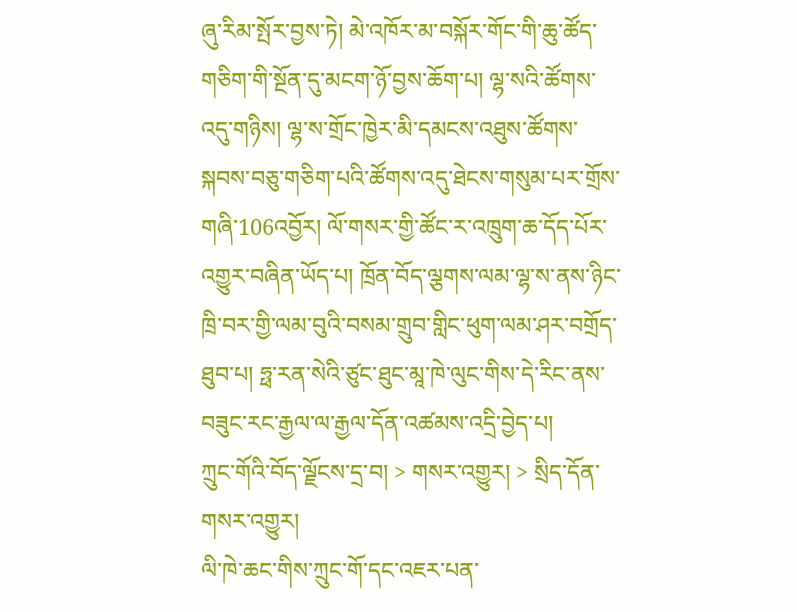ཞུ་རིམ་སྤོར་བྱས་ཏེ། མེ་འཁོར་མ་བསྐོར་གོང་གི་ཆུ་ཚོད་གཅིག་གི་སྔོན་དུ་མངག་ཉོ་བྱས་ཆོག་པ། ལྷ་སའི་ཚོགས་འདུ་གཉིས། ལྷ་ས་གྲོང་ཁྱེར་མི་དམངས་འཐུས་ཚོགས་སྐབས་བཅུ་གཅིག་པའི་ཚོགས་འདུ་ཐེངས་གསུམ་པར་གྲོས་གཞི་106འབྱོར། ལོ་གསར་གྱི་ཚོང་ར་འཁྲུག་ཆ་དོད་པོར་འགྱུར་བཞིན་ཡོད་པ། ཁྲོན་བོད་ལྕགས་ལམ་ལྷ་ས་ནས་ཉིང་ཁྲི་བར་གྱི་ལམ་བུའི་བསམ་གྲུབ་གླིང་ཕུག་ལམ་ཤར་བགྲོད་ཐུབ་པ། ཧྥ་རན་སེའི་ཙུང་ཐུང་མཱ་ཁེ་ལུང་གིས་དེ་རིང་ནས་བཟུང་རང་རྒྱལ་ལ་རྒྱལ་དོན་འཚམས་འདྲི་བྱེད་པ།
ཀྲུང་གོའི་བོད་ལྗོངས་དྲ་བ། > གསར་འགྱུར། > སྲིད་དོན་གསར་འགྱུར།
ལི་ཁེ་ཆང་གིས་ཀྲུང་གོ་དང་འཇར་པན་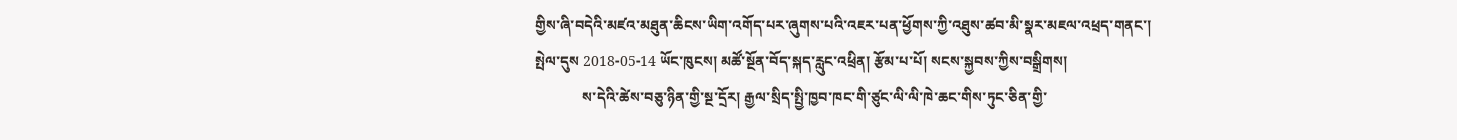གྱིས་ཞི་བདེའི་མཛའ་མཐུན་ཆིངས་ཡིག་འགོད་པར་ཞུགས་པའི་འཇར་པན་ཕྱོགས་ཀྱི་འཐུས་ཚབ་མི་སྣར་མཇལ་འཕྲད་གནང་།
སྤེལ་དུས 2018-05-14 ཡོང་ཁུངས། མཚོ་སྔོན་བོད་སྐད་རླུང་འཕྲིན། རྩོམ་པ་པོ། སངས་སྐྱབས་ཀྱིས་བསྒྲིགས།
             ས་དེའི་ཚེས་བཅུ་ཉིན་གྱི་སྔ་དྲོར། རྒྱལ་སྲིད་སྤྱི་ཁྱབ་ཁང་གི་ཙུང་ལི་ལི་ཁེ་ཆང་གིས་ཏུང་ཅིན་གྱི་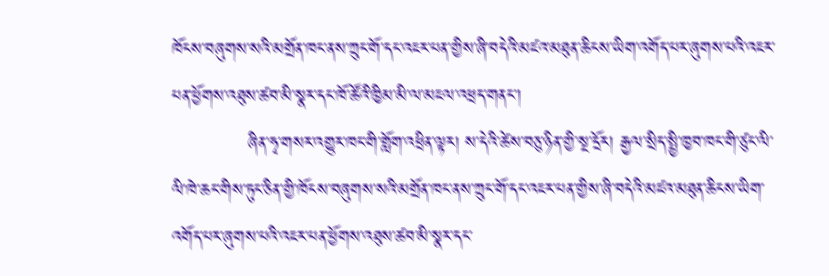ཁོངས་བཞུགས་སའི་མགྲོན་ཁང་ནས་ཀྲུང་གོ་དང་འཇར་པན་གྱིས་ཞི་བདེའི་མཛའ་མཐུན་ཆིངས་ཡིག་འགོད་པར་ཞུགས་པའི་འཇར་པན་ཕྱོགས་འཐུས་ཚབ་མི་སྣར་དང་ཁོ་ཚོའི་ཁྱིམ་མི་ལ་མཇལ་འཕྲད་གནང་།
             ཞིན་ཧྭ་གསར་འགྱུར་ཁང་གི་གློག་འཕྲིན་ལྟར། ས་དེའི་ཚེས་བཅུ་ཉིན་གྱི་སྔ་དྲོར། རྒྱལ་སྲིད་སྤྱི་ཁྱབ་ཁང་གི་ཙུང་ལི་ལི་ཁེ་ཆང་གིས་ཏུང་ཅིན་གྱི་ཁོངས་བཞུགས་སའི་མགྲོན་ཁང་ནས་ཀྲུང་གོ་དང་འཇར་པན་གྱིས་ཞི་བདེའི་མཛའ་མཐུན་ཆིངས་ཡིག་འགོད་པར་ཞུགས་པའི་འཇར་པན་ཕྱོགས་འཐུས་ཚབ་མི་སྣར་དང་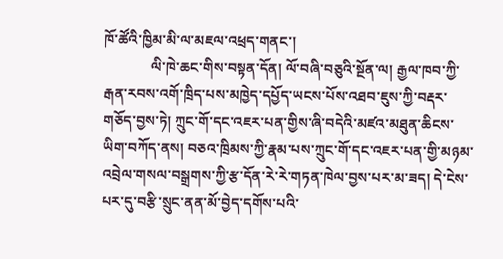ཁོ་ཚོའི་ཁྱིམ་མི་ལ་མཇལ་འཕྲད་གནང་།
             ལི་ཁེ་ཆང་གིས་བསྟན་དོན། ལོ་བཞི་བཅུའི་སྔོན་ལ། རྒྱལ་ཁབ་ཀྱི་རྒན་རབས་འགོ་ཁྲིད་པས་མཁྱེད་དཔྱོད་ཡངས་པོས་འཐབ་ཇུས་ཀྱི་བརྡར་གཅོད་བྱས་ཏེ། ཀྲུང་གོ་དང་འཇར་པན་གྱིས་ཞི་བདེའི་མཛའ་མཐུན་ཆིངས་ཡིག་བཀོད་ནས། བཅའ་ཁྲིམས་ཀྱི་རྣམ་པས་ཀྲུང་གོ་དང་འཇར་པན་གྱི་མཉམ་འབྲེལ་གསལ་བསྒྲགས་ཀྱི་རྩ་དོན་རེ་རེ་གཏན་ཁེལ་བྱས་པར་མ་ཟད། དེ་ངེས་པར་དུ་བརྩི་སྲུང་ནན་མོ་བྱེད་དགོས་པའི་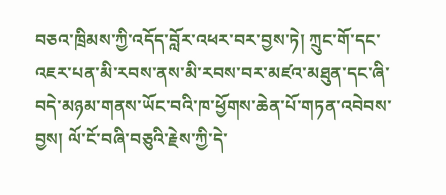བཅའ་ཁྲིམས་ཀྱི་འདོད་བློར་འཕར་བར་བྱས་ཏེ། ཀྲུང་གོ་དང་འཇར་པན་མི་རབས་ནས་མི་རབས་བར་མཛའ་མཐུན་དང་ཞི་བདེ་མཉམ་གནས་ཡོང་བའི་ཁ་ཕྱོགས་ཆེན་པོ་གཏན་འབེབས་བྱས། ལོ་ངོ་བཞི་བཅུའི་རྗེས་ཀྱི་དེ་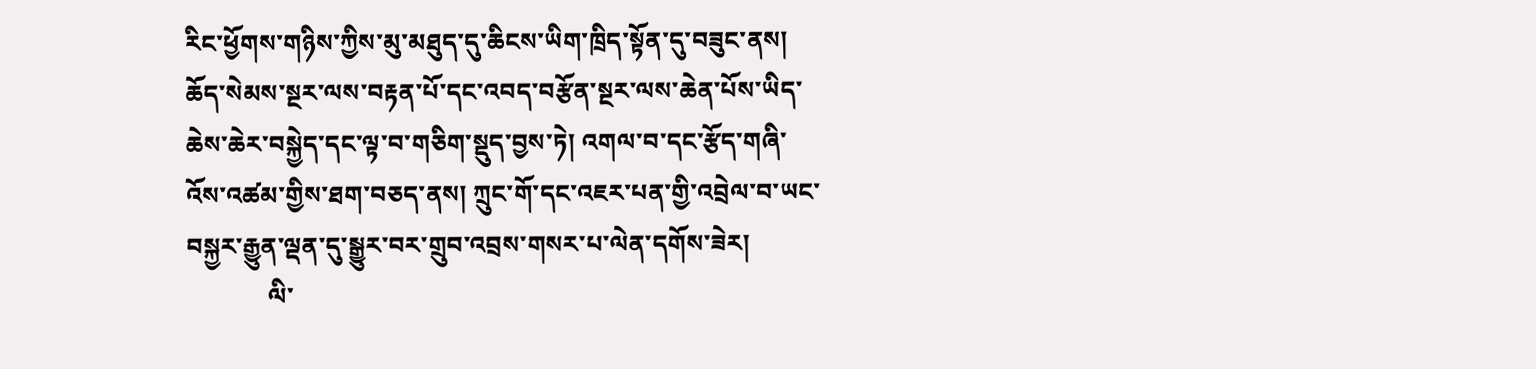རིང་ཕྱོགས་གཉིས་ཀྱིས་མུ་མཐུད་དུ་ཆིངས་ཡིག་ཁྲིད་སྟོན་དུ་བཟུང་ནས། ཆོད་སེམས་སྔར་ལས་བརྟན་པོ་དང་འབད་བརྩོན་སྔར་ལས་ཆེན་པོས་ཡིད་ཆེས་ཆེར་བསྐྱེད་དང་ལྟ་བ་གཅིག་སྡུད་བྱས་ཏེ། འགལ་བ་དང་རྩོད་གཞི་འོས་འཚམ་གྱིས་ཐག་བཅད་ནས། ཀྲུང་གོ་དང་འཇར་པན་གྱི་འབྲེལ་བ་ཡང་བསྐྱར་རྒྱུན་ལྡན་དུ་སྒྱུར་བར་གྲུབ་འབྲས་གསར་པ་ལེན་དགོས་ཟེར།
             ལི་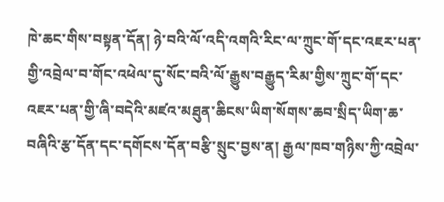ཁེ་ཆང་གིས་བསྟན་དོན། ཉེ་བའི་ལོ་འདི་འགའི་རིང་ལ་ཀྲུང་གོ་དང་འཇར་པན་གྱི་འབྲེལ་བ་གོང་འཕེལ་དུ་སོང་བའི་ལོ་རྒྱུས་བརྒྱུད་རིམ་གྱིས་ཀྲུང་གོ་དང་འཇར་པན་གྱི་ཞི་བདེའི་མཛའ་མཐུན་ཆིངས་ཡིག་སོགས་ཆབ་སྲིད་ཡིག་ཆ་བཞིའི་རྩ་དོན་དང་དགོངས་དོན་བརྩི་སྲུང་བྱས་ན། རྒྱལ་ཁབ་གཉིས་ཀྱི་འབྲེལ་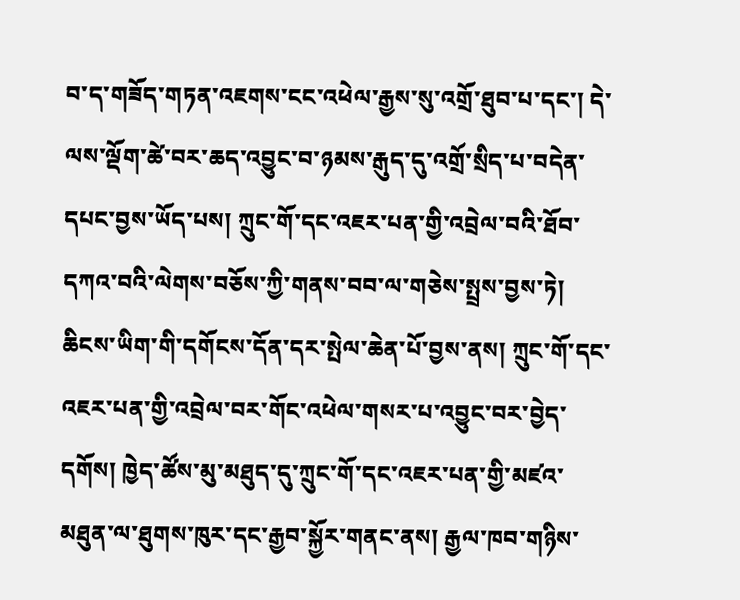བ་ད་གཟོད་གཏན་འཇགས་ངང་འཕེལ་རྒྱས་སུ་འགྲོ་ཐུབ་པ་དང་། དེ་ལས་ལྡོག་ཚེ་བར་ཆད་འབྱུང་བ་ཉམས་རྒུད་དུ་འགྲོ་སྲིད་པ་བདེན་དཔང་བྱས་ཡོད་པས། ཀྲུང་གོ་དང་འཇར་པན་གྱི་འབྲེལ་བའི་ཐོབ་དཀའ་བའི་ལེགས་བཅོས་ཀྱི་གནས་བབ་ལ་གཅེས་སྤྲས་བྱས་ཏེ། ཆིངས་ཡིག་གི་དགོངས་དོན་དར་སྤེལ་ཆེན་པོ་བྱས་ནས། ཀྲུང་གོ་དང་འཇར་པན་གྱི་འབྲེལ་བར་གོང་འཕེལ་གསར་པ་འབྱུང་བར་བྱེད་དགོས། ཁྱེད་ཚོས་མུ་མཐུད་དུ་ཀྲུང་གོ་དང་འཇར་པན་གྱི་མཛའ་མཐུན་ལ་ཐུགས་ཁུར་དང་རྒྱབ་སྐྱོར་གནང་ནས། རྒྱལ་ཁབ་གཉིས་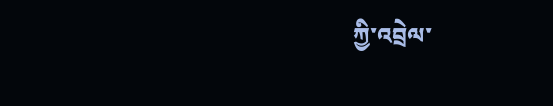ཀྱི་འབྲེལ་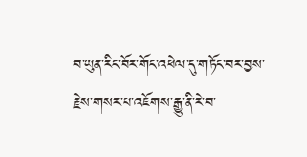བ་ཡུན་རིང་བོར་གོང་འཕེལ་དུ་གཏོང་བར་བྱས་རྗེས་གསར་པ་འཇོགས་རྒྱུ་ནི་རེ་བ་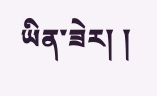ཡིན་ཟེར། །